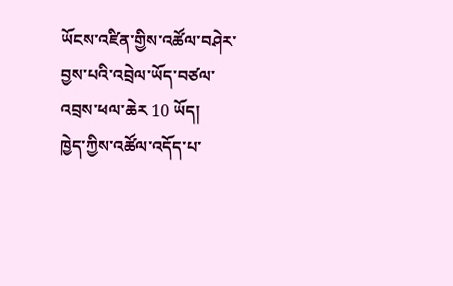ཡོངས་འཛིན་གྱིས་འཚོལ་བཤེར་བྱས་པའི་འབྲེལ་ཡོད་བཙལ་འབྲས་ཕལ་ཆེར 10 ཡོད།
ཁྱེད་ཀྱིས་འཚོལ་འདོད་པ་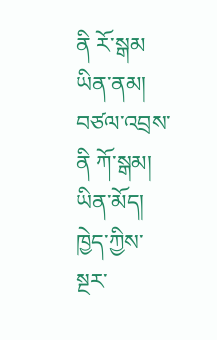ནི རོ་སྒམ ཡིན་ནམ།
བཙལ་འབྲས་ནི ཀོ་སྒམ། ཡིན་མོད། ཁྱེད་ཀྱིས་སྔར་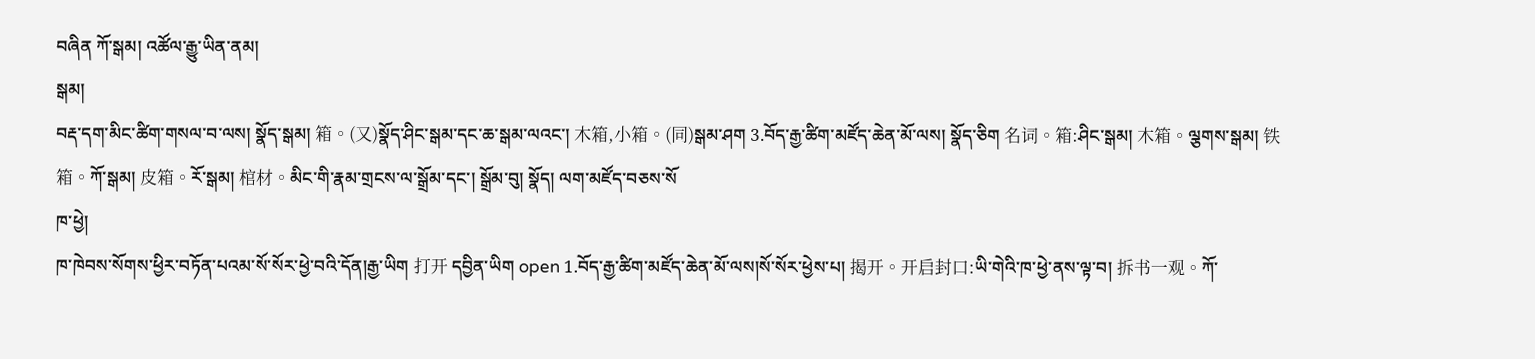བཞིན ཀོ་སྒམ། འཚོལ་རྒྱུ་ཡིན་ནམ།
སྒམ།
བརྡ་དག་མིང་ཚིག་གསལ་བ་ལས། སྣོད་སྒམ། 箱。(又)སྣོད་ཤིང་སྒམ་དང་ཆ་སྒམ་ལའང་། 木箱,小箱。(同)སྒམ་ཤག 3.བོད་རྒྱ་ཚིག་མཛོད་ཆེན་མོ་ལས། སྣོད་ཅིག 名词。箱:ཤིང་སྒམ། 木箱。ལྕགས་སྒམ། 铁箱。ཀོ་སྒམ། 皮箱。རོ་སྒམ། 棺材。མིང་གི་རྣམ་གྲངས་ལ་སྒྲོམ་དང་། སྒྲོམ་བུ། སྣོད། ལག་མཛོད་བཅས་སོ
ཁ་ཕྱེ།
ཁ་ཁེབས་སོགས་ཕྱིར་བཏོན་པའམ་སོ་སོར་ཕྱེ་བའི་དོན།རྒྱ་ཡིག 打开 དབྱིན་ཡིག open 1.བོད་རྒྱ་ཚིག་མཛོད་ཆེན་མོ་ལས།སོ་སོར་ཕྱེས་པ། 揭开。开启封口:ཡི་གེའི་ཁ་ཕྱེ་ནས་ལྟ་བ། 拆书一观。ཀོ་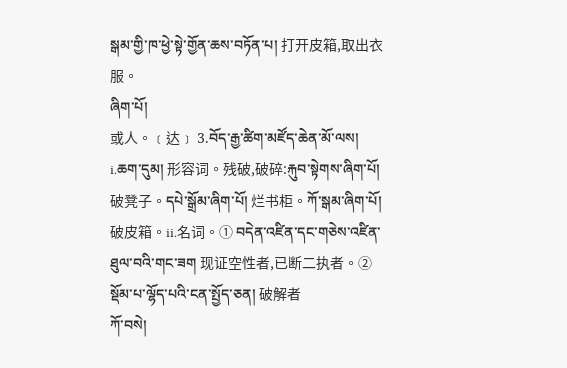སྒམ་གྱི་ཁ་ཕྱེ་སྟེ་གྱོན་ཆས་བཏོན་པ། 打开皮箱,取出衣服。
ཞིག་པོ།
或人。﹝达﹞ 3.བོད་རྒྱ་ཚིག་མཛོད་ཆེན་མོ་ལས། i.ཆག་དུམ། 形容词。残破,破碎:རྐུབ་སྟེགས་ཞིག་པོ། 破凳子。དཔེ་སྒྲོམ་ཞིག་པོ། 烂书柜。ཀོ་སྒམ་ཞིག་པོ། 破皮箱。ii.名词。① བདེན་འཛིན་དང་གཅེས་འཛིན་ཐུལ་བའི་གང་ཟག 现证空性者,已断二执者。② སྡོམ་པ་ལྷོད་པའི་ངན་སྤྱོད་ཅན། 破解者
ཀོ་བསེ།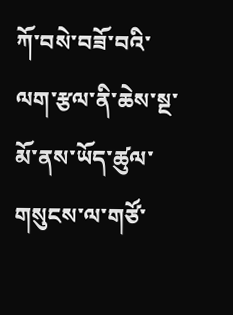ཀོ་བསེ་བཟོ་བའི་ལག་རྩལ་ནི་ཆེས་སྔ་མོ་ནས་ཡོད་ཚུལ་གསུངས་ལ་གཙོ་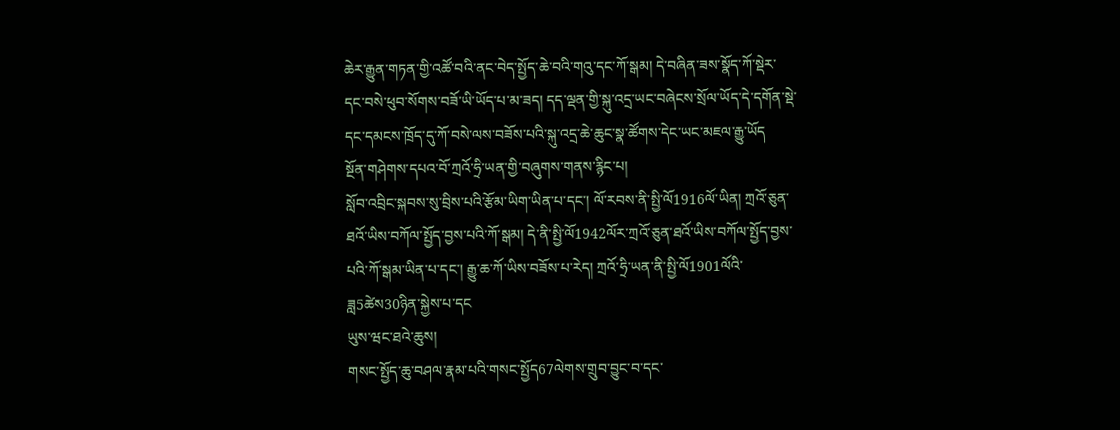ཆེར་རྒྱུན་གཏན་གྱི་འཚོ་བའི་ནང་བེད་སྤྱོད་ཆེ་བའི་གའུ་དང་ཀོ་སྒམ། དེ་བཞིན་ཟས་སྣོད་ཀོ་སྡེར་ དང་བསེ་ཕུབ་སོགས་བཟོ་ཡི་ཡོད་པ་མ་ཟད། དད་ལྡན་གྱི་སྐུ་འདྲ་ཡང་བཞེངས་སྲོལ་ཡོད་དེ་དགོན་སྡེ་དང་དམངས་ཁྲོད་དུ་ཀོ་བསེ་ལས་བཟོས་པའི་སྐུ་འདྲ་ཆེ་ཆུང་སྣ་ཚོགས་དེང་ཡང་མཇལ་རྒྱུ་ཡོད
སྔོན་གཤེགས་དཔའ་བོ་ཀྲའོ་ཧྲི་ཡན་གྱི་བཞུགས་གནས་རྙིང་པ།
སློབ་འབྲིང་སྐབས་སུ་བྲིས་པའི་རྩོམ་ཡིག་ཡིན་པ་དང་། ལོ་རབས་ནི་སྤྱི་ལོ1916ལོ་ཡིན། ཀྲའོ་ཅུན་ཐའོ་ཡིས་བཀོལ་སྤྱོད་བྱས་པའི་ཀོ་སྒམ། དེ་ནི་སྤྱི་ལོ1942ལོར་ཀྲའོ་ཅུན་ཐའོ་ཡིས་བཀོལ་སྤྱོད་བྱས་པའི་ཀོ་སྒམ་ཡིན་པ་དང་། རྒྱུ་ཆ་ཀོ་ཡིས་བཟོས་པ་རེད། ཀྲའོ་ཧྲི་ཡན་ནི་སྤྱི་ལོ1901ལོའི་ཟླ5ཚེས30ཉིན་སྐྱེས་པ་དང
ཡུས་ཝང་ཐའེ་ཆུས།
གསང་སྤྱོད་ཆུ་བཤལ་རྣམ་པའི་གསང་སྤྱོད67ལེགས་གྲུབ་བྱུང་བ་དང་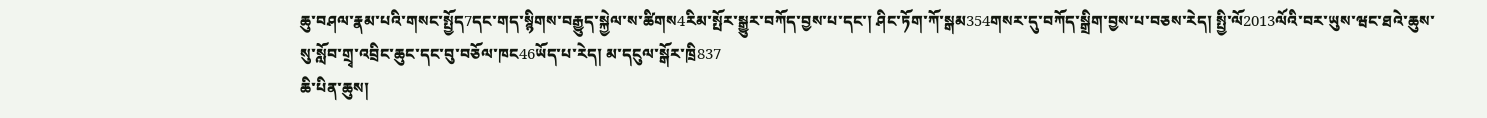ཆུ་བཤལ་རྣམ་པའི་གསང་སྤྱོད7དང་གད་སྙིགས་བརྒྱུད་སྐྱེལ་ས་ཚིགས4རིམ་སྤོར་སྒྱུར་བཀོད་བྱས་པ་དང་། ཤིང་ཏོག་ཀོ་སྒམ354གསར་དུ་བཀོད་སྒྲིག་བྱས་པ་བཅས་རེད། སྤྱི་ལོ2013ལོའི་བར་ཡུས་ཝང་ཐའེ་ཆུས་སུ་སློབ་གྲྭ་འབྲིང་ཆུང་དང་བུ་བཅོལ་ཁང46ཡོད་པ་རེད། མ་དངུལ་སྒོར་ཁྲི837
ཆི་པིན་ཆུས།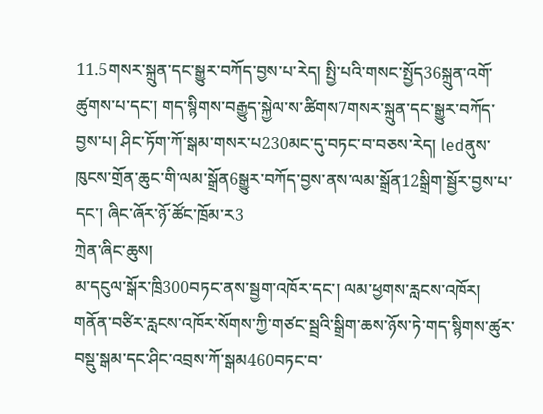11.5གསར་སྐྲུན་དང་སྒྱུར་བཀོད་བྱས་པ་རེད། སྤྱི་པའི་གསང་སྤྱོད36སྐྲུན་འགོ་ཚུགས་པ་དང་། གད་སྙིགས་བརྒྱུད་སྐྱེལ་ས་ཚིགས7གསར་སྐྲུན་དང་སྒྱུར་བཀོད་བྱས་པ། ཤིང་ཏོག་ཀོ་སྒམ་གསར་པ230མང་དུ་བཏང་བ་བཅས་རེད། ledནུས་ཁུངས་གྲོན་ཆུང་གི་ལམ་སྒྲོན6སྒྱུར་བཀོད་བྱས་ནས་ལམ་སྒྲོན12སྒྲིག་སྦྱོར་བྱས་པ་དང་། ཞིང་ཞོར་ཉོ་ཚོང་ཁྲོམ་ར3
ཀྲེན་ཞིང་ཆུས།
མ་དངུལ་སྒོར་ཁྲི300བཏང་ནས་སྦྱག་འཁོར་དང་། ལམ་ཕྱགས་རླངས་འཁོར། གནོན་བཙིར་རླངས་འཁོར་སོགས་ཀྱི་གཙང་སྦྲའི་སྒྲིག་ཆས་ཉོས་ཏེ་གད་སྙིགས་ཚུར་བསྡུ་སྒམ་དང་ཤིང་འབྲས་ཀོ་སྒམ460བཏང་བ་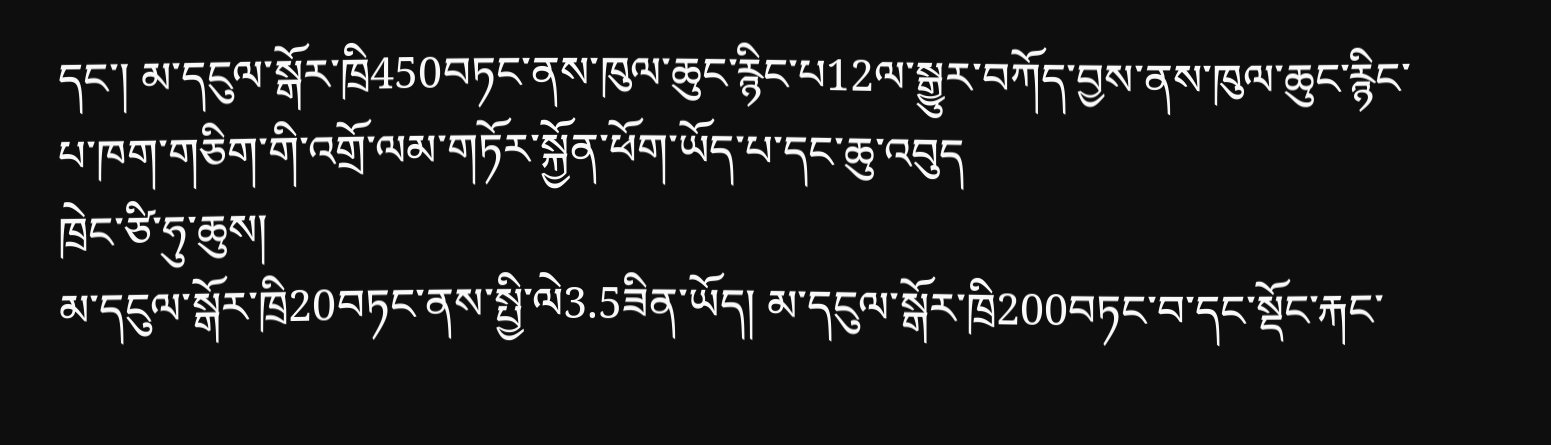དང་། མ་དངུལ་སྒོར་ཁྲི450བཏང་ནས་ཁུལ་ཆུང་རྙིང་པ12ལ་སྒྱུར་བཀོད་བྱས་ནས་ཁུལ་ཆུང་རྙིང་པ་ཁག་གཅིག་གི་འགྲོ་ལམ་གཏོར་སྐྱོན་ཕོག་ཡོད་པ་དང་ཆུ་འབུད
ཁྲེང་ཙི་ཧུ་ཆུས།
མ་དངུལ་སྒོར་ཁྲི20བཏང་ནས་སྤྱི་ལེ3.5ཟིན་ཡོད། མ་དངུལ་སྒོར་ཁྲི200བཏང་བ་དང་སྡོང་རྐང་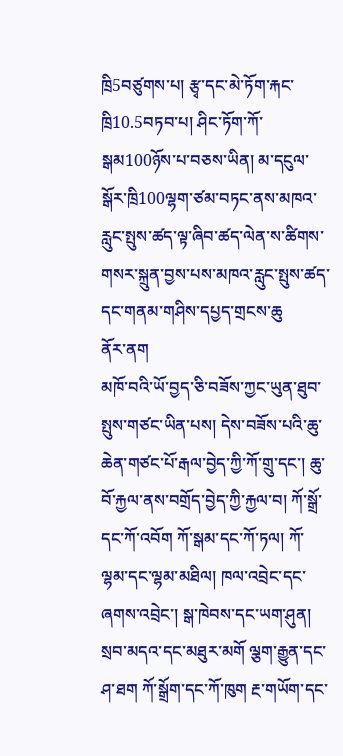ཁྲི5བཙུགས་པ། རྩྭ་དང་མེ་ཏོག་རྐང་ཁྲི10.5བཏབ་པ། ཤིང་ཏོག་ཀོ་སྒམ100ཉོས་པ་བཅས་ཡིན། མ་དངུལ་སྒོར་ཁྲི100ལྷག་ཙམ་བཏང་ནས་མཁའ་རླུང་སྤུས་ཚད་ལྟ་ཞིབ་ཚད་ལེན་ས་ཚིགས་གསར་སྐྲུན་བྱས་པས་མཁའ་རླུང་སྤུས་ཚད་དང་གནམ་གཤིས་དཔྱད་གྲངས་ཆུ
ནོར་ནག
མཁོ་བའི་ཡོ་བྱད་ཅི་བཟོས་ཀྱང་ཡུན་ཐུབ་སྤུས་གཙང་ཡིན་པས། དེས་བཟོས་པའི་ཆུ་ཆེན་གཙང་པོ་རྒལ་བྱེད་ཀྱི་ཀོ་གྲུ་དང་། ཆུ་བོ་རྐྱལ་ནས་བགྲོད་བྱེད་ཀྱི་རྐྱལ་བ། ཀོ་སྒྲོ་དང་ཀོ་འབོག ཀོ་སྒམ་དང་ཀོ་ཏལ། ཀོ་ལྷམ་དང་ལྷམ་མཐིལ། ཁལ་འབྲེང་དང་ཞགས་འབྲེང་། སྒ་ཁེབས་དང་ཡག་ཤུན། སྲབ་མདའ་དང་མཐུར་མགོ ལྕག་རྒྱུན་དང་ཤ་ཐག ཀོ་སྒྲོག་དང་ཀོ་ཁུག རྔ་གཡོག་དང་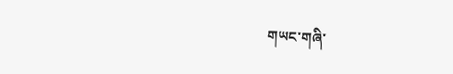གཡང་གཞི་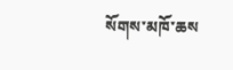སོགས་མཁོ་ཆས